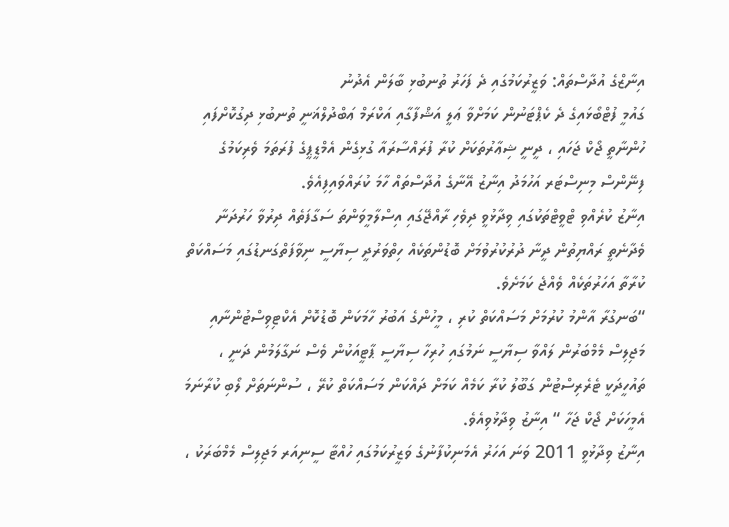އިނާޒްގެ އުދާސްތައް: ވަޒީރުކަމުގައި ދެ ފަހަރު ތުނބުޅި ބާލަން އެދުނު
ގައުމީ ފުޓްބޯޅައިގެ ދެ ކެޕްޓަނުން ކަމަށްވާ ޢަލީ އަޝްފާގާއި އަކްރަމް ޢަބްދުލްޣަނީ ތުނބުޅި ދިގުކޮށްފައި ހުންނާތީ ޖޯކް ޖަހައި ، ދީނީ ޝިޢާރުތަކަށް ކުރާ ފުރައްސާރައާ ގުޅިގެން އެމްޑީޕީގެ ފުރަތަމަ ވެރިކަމުގެ ފިނޭންސް މިނިސްޓަރ އަހުމަދު އިނާޒު އޭނާގެ އުދާސްތައް ހާމަ ކުރައްވައިފިއެވެ.
އިނާޒު ކުރެއްވި ޓްވީޓްތަކުގައި ވިދާޅުވީ ދިވެހި ރާއްޖޭގައި އިސްލާމީވަންތަ ސަގާފަތެއް ދިރުވާ ހަރުދަނާ ވެދާނެތީ ރައްޔިތުން ދީނާ ދުރުކުރުވުމަށް ބޮޑުންތަކެއް ހިތްވަރުދީ ސިޔާސީ ނިވާފަތްގަނޑުގައި މަސައްކަތް ކުރާތާ އަހަރުތަކެއް ވެއްޖެ ކަމަށެވެ.
“ބަނގުރާ އާންމު ކުރުމަށް މަސައްކަތް ކުރި ، މީހުންގެ އަބުރު ހާމަކަން ބޮޑުކޮށް އެކްޓިވިސްޓުންނާއި މަޖިލިސް މެމްބަރުން ލައްވާ ސިޔާސީ ނަމުގައި ހުރިހާ ސިޔާސީ ޕާޓީއަކުން ވެސް ނަގާލަމުން ދަނީ ، ތައުހީދަކީ ޓެރެރިސްޓުން ގަބޫލު ކުރާ ކަމެއް ކަމަށް ދައްކަން މަސައްކަތް ކުރޭ ، ސުންނަތަށް ލޯބި ކުރާނަމަ އެމީހަކަށް ޖޯކް ޖަހާ “ އިނާޒު ވިދާޅުވިއެވެ.
އިނާޒު ވިދާޅުވީ 2011 ވަނަ އަހަރު އެމަނިކުފާނުގެ ވަޒީރުކަމުގައި ހުއްޓާ ސީނިއަރ މަޖިލިސް މެމްބަރަކު ،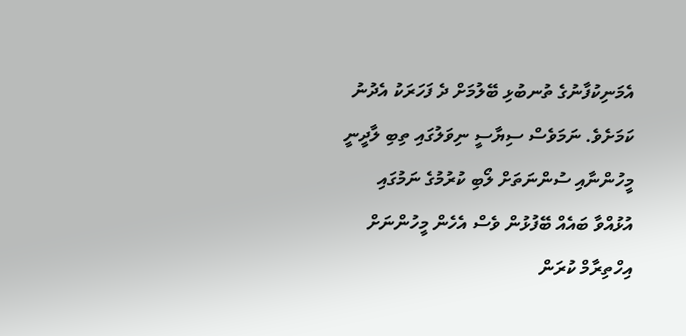އެމަނިކުފާނުގެ ތުނބުޅި ބޭލުމަށް ދެ ފަހަރަކު އެދުނު ކަމަށެވެ. ނަމަވެސް ސިޔާސީ ނިވަލުގައި ތިބި ލާދީނީ މީހުންނާއި ސުންނަތަށް ލޯބި ކުރުމުގެ ނަމުގައި އުޅުއްވާ ބައެއް ބޭފުޅުން ވެސް އެހެން މީހުންނަށް އިހްތިރާމް ކުރަން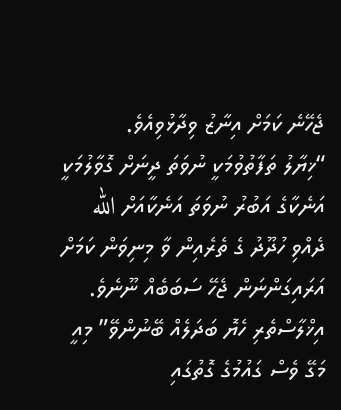ޖެހޭނެ ކަމަށް އިނާޒު ވިދާޅުވިއެވެ.
“ޚިޔާލު ތަފާތުވުމަކީ ނުވަތަ ދީނަށް ގޮވާލުމަކީ އަނެކާގެ އަބުރު ނުވަތަ އަނެކާއަށް الله ދެއްވި ހުދޫދު ގެ ތެރެއިން ވާ މިނިވަން ކަމަށް އަރައިގަންނަން ޖެހޭ ސަބަބެއް ނޫނެވެ. އިޚްލާސްތެރި ހެޔޮ ބަދަލެއް ބޭނުންވޭ” މިއީ މަގޭ ވެސް ގައުމުގެ ގޮތުގައި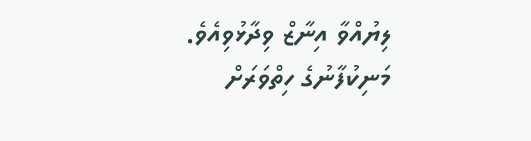ލިޔުއްވާ އިނާޒް ވިދާޅުވިއެވެ.
މަނިކުފާނުގެ ހިތްވަރަށް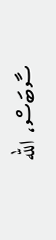ސާބަސް، الله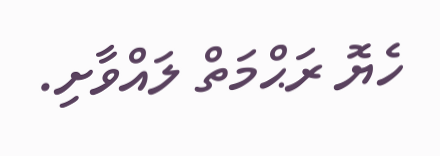ހެޔޮ ރަޙްމަތް ލައްވާށި.